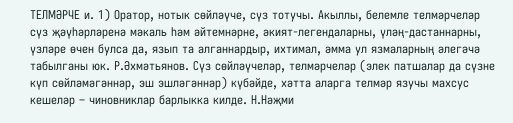ТЕЛМӘРЧЕ и. 1) Оратор, нотык сөйләүче, сүз тотучы. Акыллы, белемле телмәрчеләр сүз җәүһәрләренә мәкаль һәм әйтемнәрне, әкият-легендаларны, үләң-дастаннарны, үзләре өчен булса да, язып та алганнардыр, ихтимал, әмма ул язмаларның әлегәчә табылганы юк. Р.Әхмәтьянов. Сүз сөйләүчеләр, телмәрчеләр (элек патшалар да сүзне күп сөйләмәгәннәр, эш эшләгәннәр) күбәйде, хәтта аларга телмәр язучы махсус кешеләр – чиновниклар барлыкка килде. Н.Нәҗми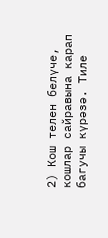2) Кош телен белүче, кошлар сайравына карап багучы күрәзә. Тиле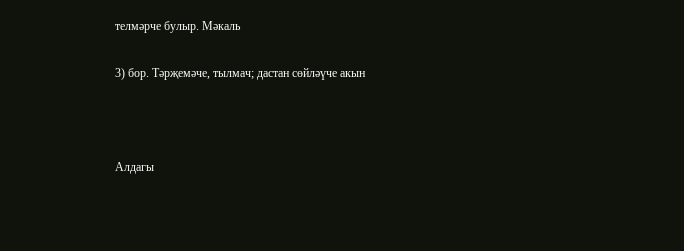телмәрче булыр. Мәкаль

3) бор. Тәрҗемәче, тылмач; дастан сөйләүче акын



Алдагы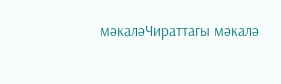мәкаләЧираттагы мәкалә